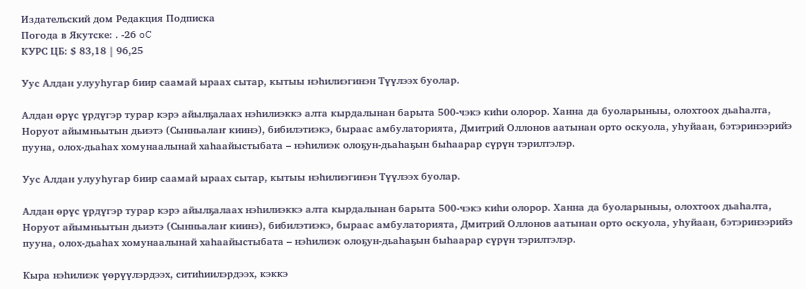Издательский дом Редакция Подписка
Погода в Якутске: . -26 oC
КУРС ЦБ: $ 83,18 | 96,25

Уус Алдан улууһугар биир саамай ыраах сытар, кытыы нэһилиэгинэн Түүлээх буолар.

Алдан өрүс үрдүгэр турар кэрэ айылҕалаах нэһилиэккэ алта кырдалынан барыта 500-чэкэ киһи олорор. Ханна да буоларыныы, олохтоох дьаһалта, Норуот айымньытын дьиэтэ (Сынньалаҥ киинэ), бибилэтиэкэ, быраас амбулаторията, Дмитрий Оллонов аатынан орто оскуола, уһуйаан, бэтэринээрийэ пууна, олох-дьаһах хомунаалынай хаһаайыстыбата – нэһилиэк олоҕун-дьаһаҕын быһаарар сүрүн тэрилтэлэр.

Уус Алдан улууһугар биир саамай ыраах сытар, кытыы нэһилиэгинэн Түүлээх буолар.

Алдан өрүс үрдүгэр турар кэрэ айылҕалаах нэһилиэккэ алта кырдалынан барыта 500-чэкэ киһи олорор. Ханна да буоларыныы, олохтоох дьаһалта, Норуот айымньытын дьиэтэ (Сынньалаҥ киинэ), бибилэтиэкэ, быраас амбулаторията, Дмитрий Оллонов аатынан орто оскуола, уһуйаан, бэтэринээрийэ пууна, олох-дьаһах хомунаалынай хаһаайыстыбата – нэһилиэк олоҕун-дьаһаҕын быһаарар сүрүн тэрилтэлэр.

Кыра нэһилиэк үөрүүлэрдээх, ситиһиилэрдээх, кэккэ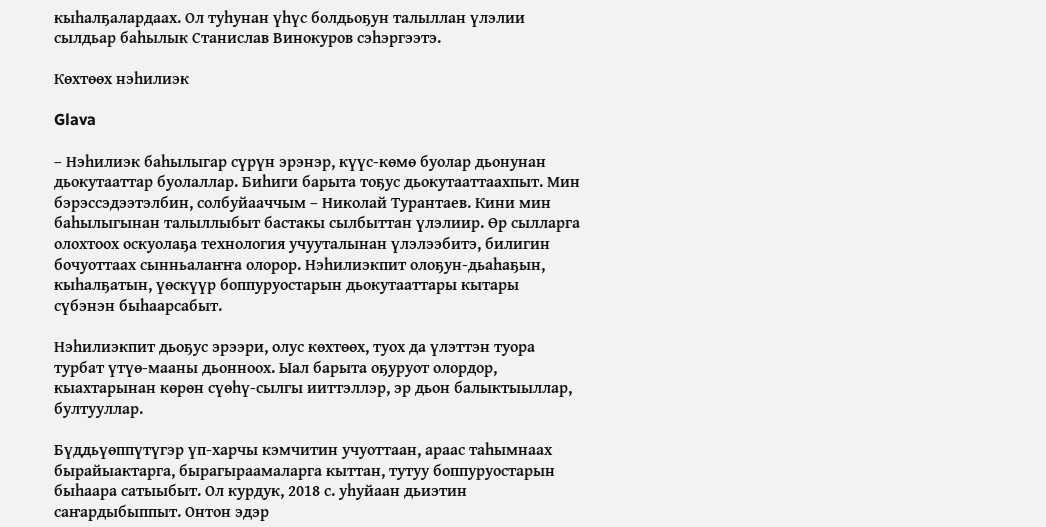кыһалҕалардаах. Ол туһунан үһүс болдьоҕун талыллан үлэлии сылдьар баһылык Станислав Винокуров сэһэргээтэ.

Көхтөөх нэһилиэк

Glava

– Нэһилиэк баһылыгар сүрүн эрэнэр, күүс-көмө буолар дьонунан  дьокутааттар буолаллар. Биһиги барыта тоҕус дьокутааттаахпыт. Мин  бэрэссэдээтэлбин, солбуйааччым – Николай Турантаев. Кини мин баһылыгынан талыллыбыт бастакы сылбыттан үлэлиир. Өр сылларга олохтоох оскуолаҕа технология учууталынан үлэлээбитэ, билигин бочуоттаах сынньалаҥҥа олорор. Нэһилиэкпит олоҕун-дьаһаҕын, кыһалҕатын, үөскүүр боппуруостарын дьокутааттары кытары сүбэнэн быһаарсабыт.

Нэһилиэкпит дьоҕус эрээри, олус көхтөөх, туох да үлэттэн туора турбат үтүө-мааны дьонноох. Ыал барыта оҕуруот олордор, кыахтарынан көрөн сүөһү-сылгы ииттэллэр, эр дьон балыктыыллар, бултууллар.

Бүддьүөппүтүгэр үп-харчы кэмчитин учуоттаан, араас таһымнаах бырайыактарга, бырагыраамаларга кыттан, тутуу боппуруостарын быһаара сатыыбыт. Ол курдук, 2018 с. уһуйаан дьиэтин саҥардыбыппыт. Онтон эдэр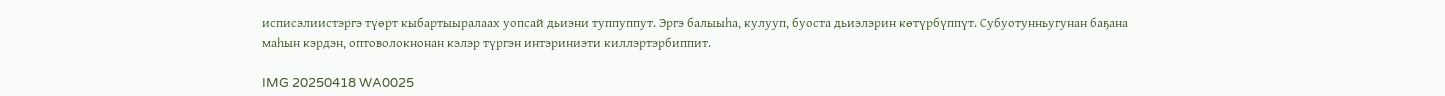исписэлиистэргэ түөрт кыбартыыралаах уопсай дьиэни туппуппут. Эргэ балыыһа, кулууп, буоста дьиэлэрин көтүрбүппүт. Субуотунньугунан баҕана маһын кэрдэн, оптоволокнонан кэлэр түргэн интэриниэти киллэртэрбиппит.

IMG 20250418 WA0025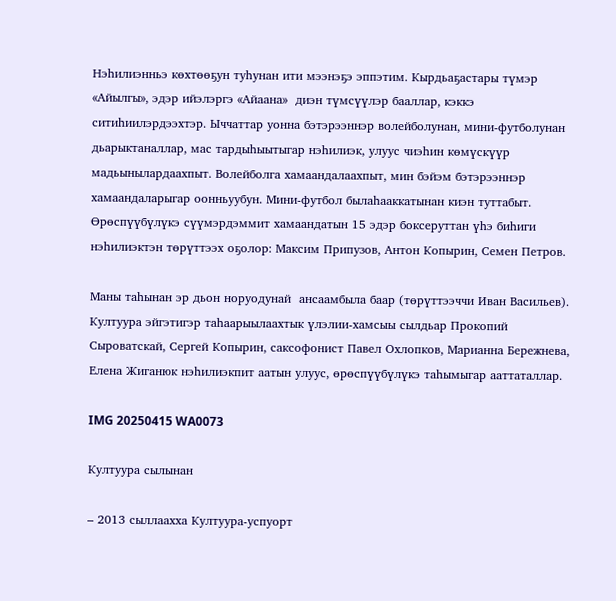Нэһилиэнньэ көхтөөҕун туһунан ити мээнэҕэ эппэтим. Кырдьаҕастары түмэр «Айылгы», эдэр ийэлэргэ «Айаана»  диэн түмсүүлэр бааллар, кэккэ ситиһиилэрдээхтэр. Ыччаттар уонна бэтэрээннэр волейболунан, мини-футболунан дьарыктаналлар, мас тардыһыытыгар нэһилиэк, улуус чиэһин көмүскүүр мадьынылардаахпыт. Волейболга хамаандалаахпыт, мин бэйэм бэтэрээннэр хамаандаларыгар оонньуубун. Мини-футбол былаһааккатынан киэн туттабыт. Өрөспүүбүлүкэ сүүмэрдэммит хамаандатын 15 эдэр боксеруттан үһэ биһиги нэһилиэктэн төрүттээх оҕолор: Максим Припузов, Антон Копырин, Семен Петров.

Маны таһынан эр дьон норуодунай  ансаамбыла баар (төрүттээччи Иван Васильев). Култуура эйгэтигэр таһаарыылаахтык үлэлии-хамсыы сылдьар Прокопий Сыроватскай, Сергей Копырин, саксофонист Павел Охлопков, Марианна Бережнева, Елена Жиганюк нэһилиэкпит аатын улуус, өрөспүүбүлүкэ таһымыгар ааттаталлар.

IMG 20250415 WA0073

Култуура сылынан

– 2013 сыллаахха Култуура-успуорт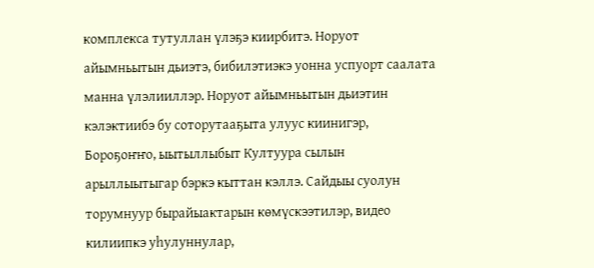комплекса тутуллан үлэҕэ киирбитэ. Норуот айымньытын дьиэтэ, бибилэтиэкэ уонна успуорт саалата манна үлэлииллэр. Норуот айымньытын дьиэтин кэлэктиибэ бу соторутааҕыта улуус киинигэр, Бороҕоҥҥо, ыытыллыбыт Култуура сылын арыллыытыгар бэркэ кыттан кэллэ. Сайдыы суолун торумнуур бырайыактарын көмүскээтилэр, видео килиипкэ уһулуннулар,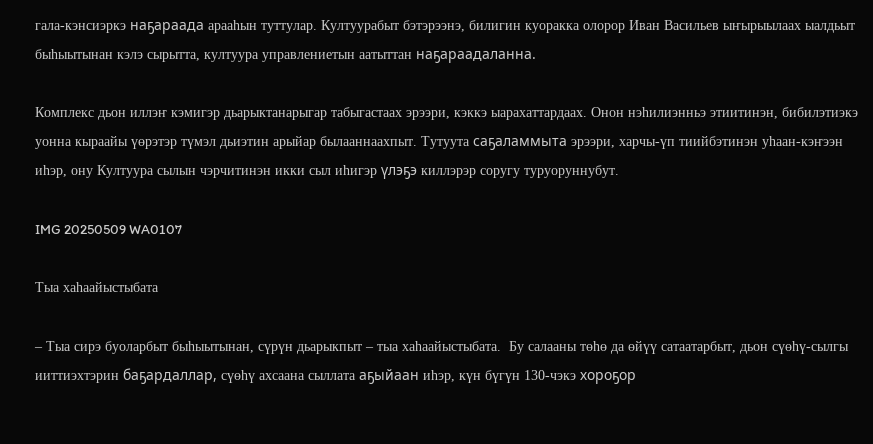гала-кэнсиэркэ наҕараада арааһын туттулар. Култуурабыт бэтэрээнэ, билигин куоракка олорор Иван Васильев ыҥырыылаах ыалдьыт быһыытынан кэлэ сырытта, култуура управлениетын аатыттан наҕараадаланна.

Комплекс дьон иллэҥ кэмигэр дьарыктанарыгар табыгастаах эрээри, кэккэ ыарахаттардаах. Онон нэһилиэнньэ этиитинэн, бибилэтиэкэ уонна кыраайы үөрэтэр түмэл дьиэтин арыйар былааннаахпыт. Тутуута саҕаламмыта эрээри, харчы-үп тиийбэтинэн уһаан-кэҥээн иһэр, ону Култуура сылын чэрчитинэн икки сыл иһигэр үлэҕэ киллэрэр соругу туруоруннубут.

IMG 20250509 WA0107

Тыа хаһаайыстыбата

– Тыа сирэ буоларбыт быһыытынан, сүрүн дьарыкпыт – тыа хаһаайыстыбата.  Бу салааны төһө да өйүү сатаатарбыт, дьон сүөһү-сылгы ииттиэхтэрин баҕардаллар, сүөһү ахсаана сыллата аҕыйаан иһэр, күн бүгүн 130-чэкэ хороҕор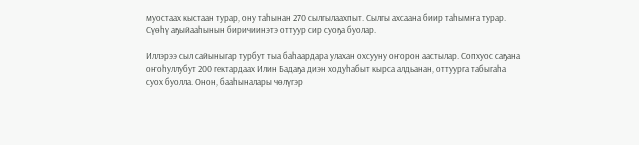муостаах кыстаан турар, ону таһынан 270 сылгылаахпыт. Сылгы ахсаана биир таһымҥа турар. Сүөһү аҕыйааһынын биричиинэтэ оттуур сир суоҕа буолар.

Иллэрээ сыл сайыныгар турбут тыа баһаардара улахан охсууну оҥорон аастылар. Сопхуос саҕана оҥоһуллубут 200 гектардаах Илин Бадаҕа диэн ходуһабыт кырса алдьанан, оттуурга табыгаһа суох буолла. Онон, бааһыналары чөлүгэр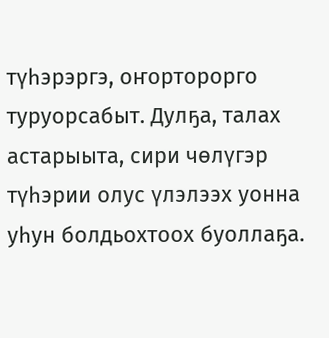түһэрэргэ, оҥорторорго туруорсабыт. Дулҕа, талах астарыыта, сири чөлүгэр түһэрии олус үлэлээх уонна уһун болдьохтоох буоллаҕа.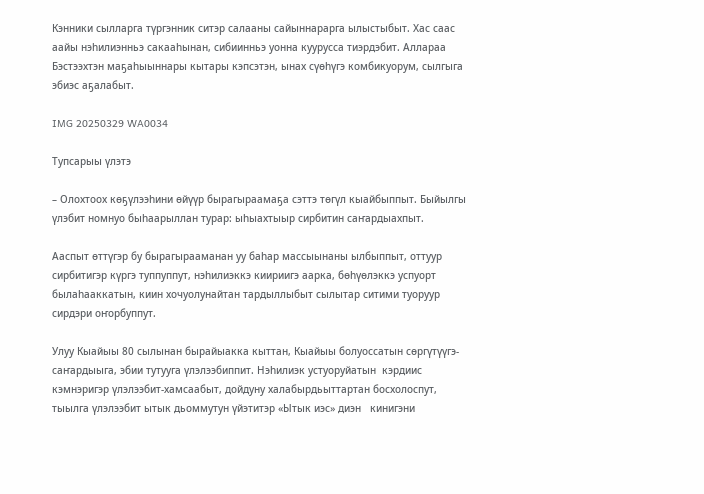Кэнники сылларга түргэнник ситэр салааны сайыннарарга ылыстыбыт. Хас саас аайы нэһилиэнньэ сакааһынан, сибиинньэ уонна куурусса тиэрдэбит. Аллараа Бэстээхтэн маҕаһыыннары кытары кэпсэтэн, ынах сүөһүгэ комбикуорум, сылгыга эбиэс аҕалабыт.

IMG 20250329 WA0034

Тупсарыы үлэтэ

– Олохтоох көҕүлээһини өйүүр бырагыраамаҕа сэттэ төгүл кыайбыппыт. Быйылгы үлэбит номнуо быһаарыллан турар: ыһыахтыыр сирбитин саҥардыахпыт.

Ааспыт өттүгэр бу бырагырааманан уу баһар массыынаны ылбыппыт, оттуур сирбитигэр күргэ туппуппут, нэһилиэккэ киириигэ аарка, бөһүөлэккэ успуорт былаһааккатын, киин хочуолунайтан тардыллыбыт сылытар ситими туоруур сирдэри оҥорбуппут.

Улуу Кыайыы 80 сылынан бырайыакка кыттан, Кыайыы болуоссатын сөргүтүүгэ-саҥардыыга, эбии тутууга үлэлээбиппит. Нэһилиэк устуоруйатын  кэрдиис кэмнэригэр үлэлээбит-хамсаабыт, дойдуну халабырдьыттартан босхолоспут, тыылга үлэлээбит ытык дьоммутун үйэтитэр «Ытык иэс» диэн   кинигэни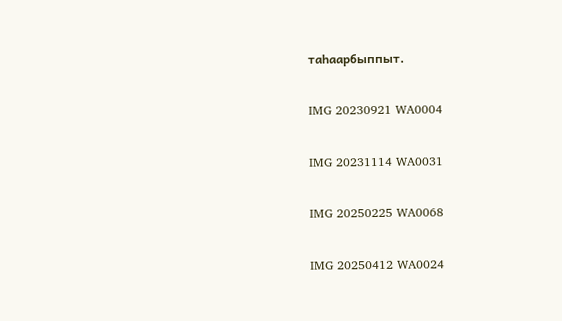таһаарбыппыт.

IMG 20230921 WA0004

IMG 20231114 WA0031

IMG 20250225 WA0068

IMG 20250412 WA0024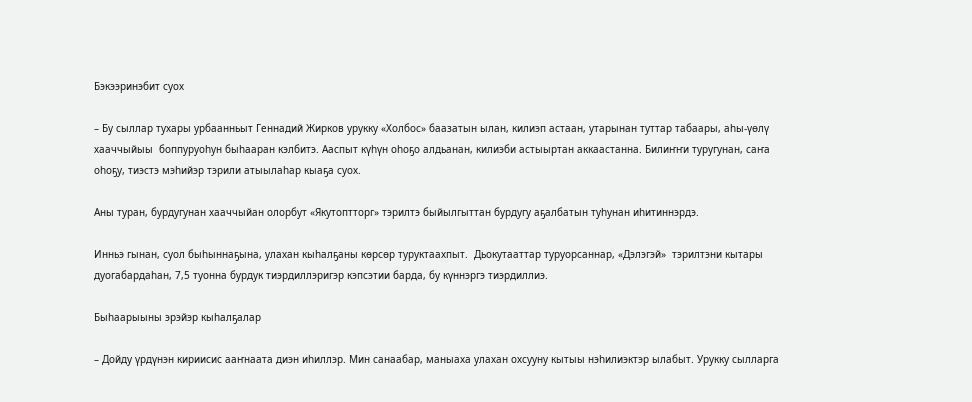Бэкээринэбит суох

– Бу сыллар тухары урбаанньыт Геннадий Жирков урукку «Холбос» баазатын ылан, килиэп астаан, утарынан туттар табаары, аһы-үөлү хааччыйыы  боппуруоһун быһааран кэлбитэ. Ааспыт күһүн оһоҕо алдьанан, килиэби астыыртан аккаастанна. Билиҥҥи туругунан, саҥа оһоҕу, тиэстэ мэһийэр тэрили атыылаһар кыаҕа суох.

Аны туран, бурдугунан хааччыйан олорбут «Якутоптторг» тэрилтэ быйылгыттан бурдугу аҕалбатын туһунан иһитиннэрдэ.

Инньэ гынан, суол быһыннаҕына, улахан кыһалҕаны көрсөр туруктаахпыт.  Дьокутааттар туруорсаннар, «Дэлэгэй»  тэрилтэни кытары дуогабардаһан, 7,5 туонна бурдук тиэрдиллэригэр кэпсэтии барда, бу күннэргэ тиэрдиллиэ.

Быһаарыыны эрэйэр кыһалҕалар

– Дойду үрдүнэн кириисис ааҥнаата диэн иһиллэр. Мин санаабар, маныаха улахан охсууну кытыы нэһилиэктэр ылабыт. Урукку сылларга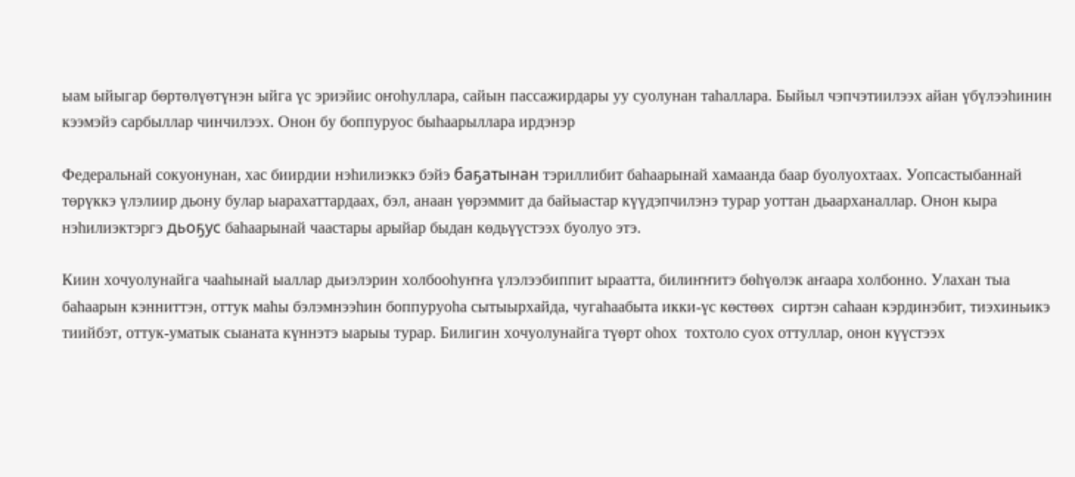ыам ыйыгар бөртөлүөтүнэн ыйга үс эриэйис оҥоһуллара, сайын пассажирдары уу суолунан таһаллара. Быйыл чэпчэтиилээх айан үбүлээһинин кээмэйэ сарбыллар чинчилээх. Онон бу боппуруос быһаарыллара ирдэнэр

Федеральнай сокуонунан, хас биирдии нэһилиэккэ бэйэ баҕатынан тэриллибит баһаарынай хамаанда баар буолуохтаах. Уопсастыбаннай төрүккэ үлэлиир дьону булар ыарахаттардаах, бэл, анаан үөрэммит да байыастар күүдэпчилэнэ турар уоттан дьаарханаллар. Онон кыра нэһилиэктэргэ дьоҕус баһаарынай чаастары арыйар быдан көдьүүстээх буолуо этэ.

Киин хочуолунайга чааһынай ыаллар дьиэлэрин холбооһуҥҥа үлэлээбиппит ыраатта, билиҥҥитэ бөһүөлэк аҥаара холбонно. Улахан тыа баһаарын кэнниттэн, оттук маһы бэлэмнээһин боппуруоһа сытыырхайда, чугаһаабыта икки-үс көстөөх  сиртэн саһаан кэрдинэбит, тиэхиньикэ тиийбэт, оттук-уматык сыаната күннэтэ ыарыы турар. Билигин хочуолунайга түөрт оһох  тохтоло суох оттуллар, онон күүстээх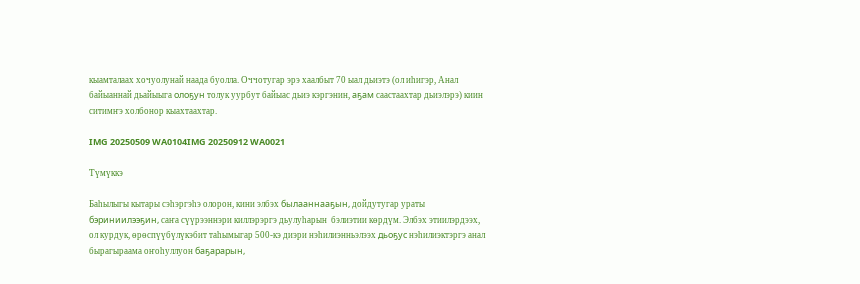кыамталаах хочуолунай наада буолла. Оччотугар эрэ хаалбыт 70 ыал дьиэтэ (ол иһигэр, Анал байыаннай дьайыыга олоҕун толук уурбут байыас дьиэ кэргэнин, аҕам саастаахтар дьиэлэрэ) киин ситимҥэ холбонор кыахтаахтар.

IMG 20250509 WA0104IMG 20250912 WA0021

Түмүккэ

Баһылыгы кытары сэһэргэһэ олорон, кини элбэх былааннааҕын, дойдутугар ураты бэриниилээҕин, саҥа сүүрээннэри киллэрэргэ дьулуһарын  бэлиэтии көрдүм. Элбэх этиилэрдээх, ол курдук, өрөспүүбүлүкэбит таһымыгар 500-кэ диэри нэһилиэнньэлээх дьоҕус нэһилиэктэргэ анал бырагыраама оҥоһуллуон баҕарарын,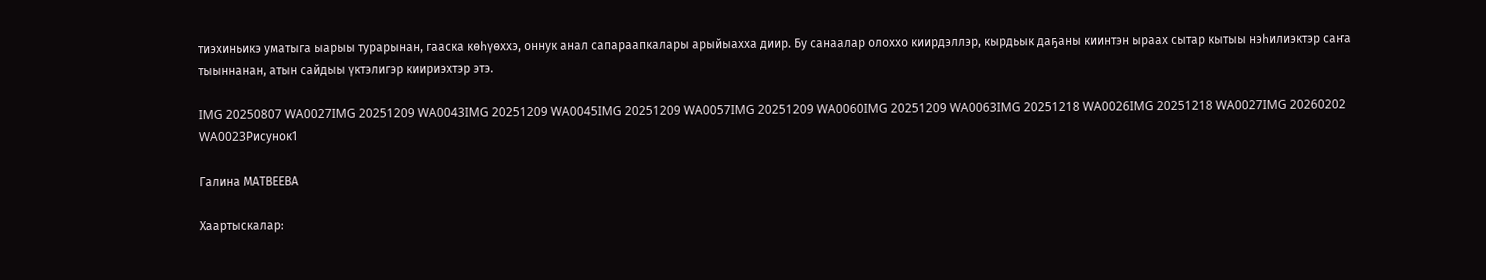тиэхиньикэ уматыга ыарыы турарынан, гааска көһүөххэ, оннук анал сапараапкалары арыйыахха диир. Бу санаалар олоххо киирдэллэр, кырдьык даҕаны киинтэн ыраах сытар кытыы нэһилиэктэр саҥа тыыннанан, атын сайдыы үктэлигэр киириэхтэр этэ.

IMG 20250807 WA0027IMG 20251209 WA0043IMG 20251209 WA0045IMG 20251209 WA0057IMG 20251209 WA0060IMG 20251209 WA0063IMG 20251218 WA0026IMG 20251218 WA0027IMG 20260202 WA0023Рисунок1

Галина МАТВЕЕВА

Хаартыскалар: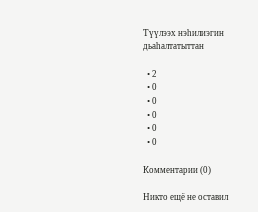Түүлээх нэһилиэгин дьаһалтатыттан

  • 2
  • 0
  • 0
  • 0
  • 0
  • 0

Комментарии (0)

Никто ещё не оставил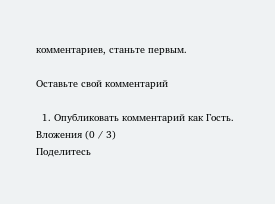комментариев, станьте первым.

Оставьте свой комментарий

  1. Опубликовать комментарий как Гость.
Вложения (0 / 3)
Поделитесь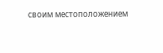своим местоположением